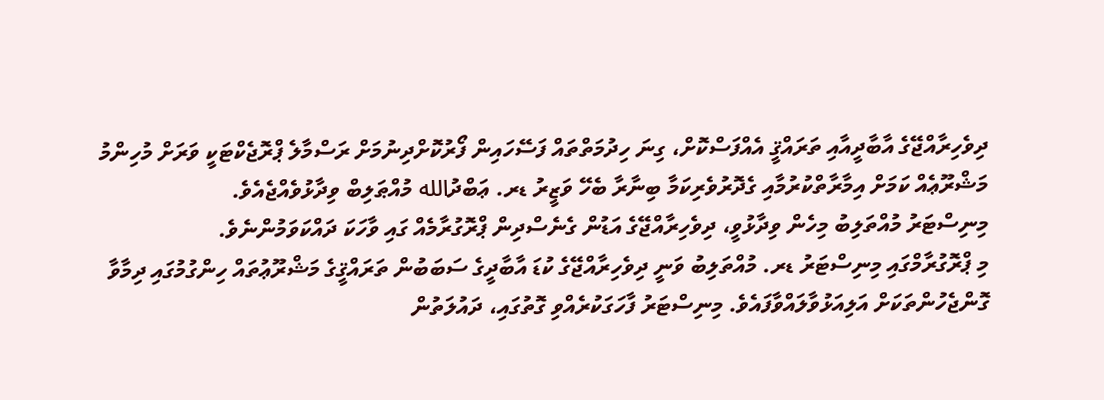ދިވެހިރާއްޖޭގެ އާބާދީއާއި ތަރައްޤީ އެއްފަސްކޮށް، ގިނަ ހިދުމަތްތައް ފަސޭހައިން ފޯރުކޮށްދިނުމަށް ރަސްމާލެ ޕްރޮޖެކްޓަކީ ވަރަށް މުހިންމު މަޝްރޫޢެއް ކަމަށް އިމާރާތްކުރުމާއި ގެދޮރުވެރިކަމާ ބިނާރާ ބެހޭ ވަޒީރު ޑރ. ޢަބްދުالله މުއްޠަލިބް ވިދާޅުވެއްޖެއެވެ.
މިނިސްޓަރު މުއްތަލިބު މިހެން ވިދާޅުވީ، ދިވެހިރާއްޖޭގެ އަޑުން ގެނެސްދިން ޕްރޮގުރާމެއް ގައި ވާހަކަ ދައްކަވަމުންނެވެ.
މި ޕްރޮގުރާމްގައި މިނިސްޓަރު ޑރ. މުއްތަލިބު ވަނީ ދިވެހިރާއްޖޭގެ ކުޑަ އާބާދީގެ ސަބަބުން ތަރައްޤީގެ މަޝްރޫޢުތައް ހިންގުމުގައި ދިމާވާ ގޮންޖެހުންތަކަށް އަލިއަޅުވާލައްވާފައެވެ. މިނިސްޓަރު ފާހަގަކުރެއްވި ގޮތުގައި، ދައުލަތުން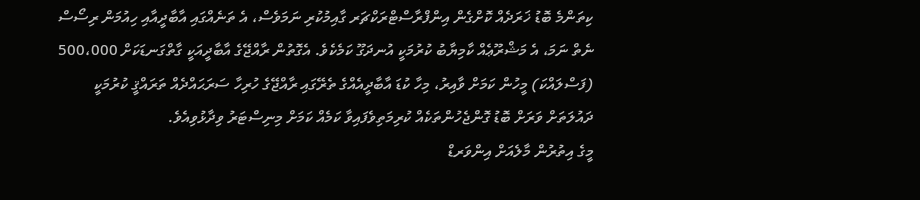ކިތަންމެ ބޮޑު ޚަރަދެއް ކޮށްގެން އިންފްރާސްޓްރަކްޗަރ ގާއިމުކުރި ނަމަވެސް، އެ ތަނެއްގައި އާބާދީއާއި ހިއުމަން ރިސޯސް ނެތް ނަމަ، އެ މަޝްރޫޢެއް ކާމިޔާބު ކުރުމަކީ އުނދަގޫ ކަމެކެވެ. އެގޮތުން ރާއްޖޭގެ އާބާދީއަކީ ގާތްގަނޑަކަށް 500،000 (ފަސްލައްކަ) މީހުން ކަމަށް ވާއިރު، މިހާ ކުޑަ އާބާދީއެއްގެ ތެރޭގައި ރާއްޖޭގެ ހުރިހާ ސަރަޙައްދެއް ތަރައްޤީ ކުރުމަކީ ދައުލަތަށް ވަރަށް ބޮޑު ގޮންޖެހުންތަކެއް ކުރިމަތިވެފައިވާ ކަމެއް ކަމަށް މިނިސްޓަރު ވިދާޅުވިއެވެ.
މީގެ އިތުރުން މާލެއަށް އިންވަރޑް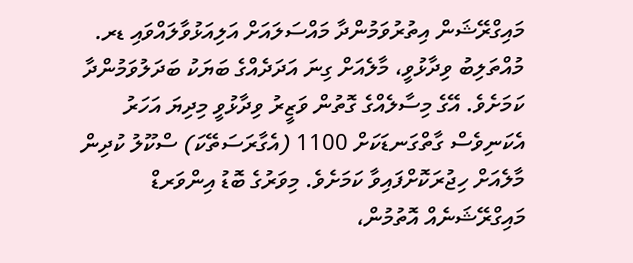މައިގްރޭޝަން އިތުރުވަމުންދާ މައްސަލައަށް އަލިއަޅުވާލައްވައި ޑރ. މުއްތަލިބު ވިދާޅުވީ، މާލެއަށް ގިނަ އަދަދެއްގެ ބަޔަކު ބަދަލުވަމުންދާ ކަމަށެވެ. އޭގެ މިސާލެއްގެ ގޮތުން ވަޒީރު ވިދާޅުވީ މިދިޔަ އަހަރު އެކަނިވެސް ގާތްގަނޑަކަށް 1100 (އެގާރަސަތޭކަ) ސްކޫލު ކުދިން މާލެއަށް ހިޖުރަކޮށްފައިވާ ކަމަށެވެ. މިވަރުގެ ބޮޑު އިންވަރޑް މައިގްރޭޝަނެއް އޮތުމުން،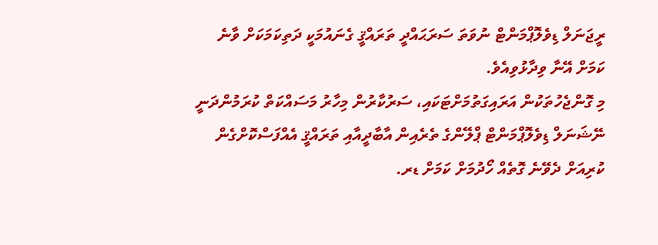ރީޖަނަލް ޑިވެލޮޕްމަންޓް ނުވަތަ ސަރަޙައްދީ ތަރައްޤީ ގެނައުމަކީ ދަތިކަމަކަށް ވާނެ ކަމަށް އޭނާ ވިދާޅުވިއެވެ.
މި ގޮންޖެހުތަކުން އަރައިގަތުމަށްޓަކައި، ސަރުކާރުން މިހާރު މަސައްކަތް ކުރަމުންދަނީ ނޭޝަނަލް ޑިވެލޮޕްމަންޓް ޕްލޭންގެ ތެރެއިން އާބާދީއާއި ތަރައްޤީ އެއްފަސްކޮށްގެން ކުރިއަށް ދެވޭނެ ގޮތެއް ހޯދުމަށް ކަމަށް ޑރ.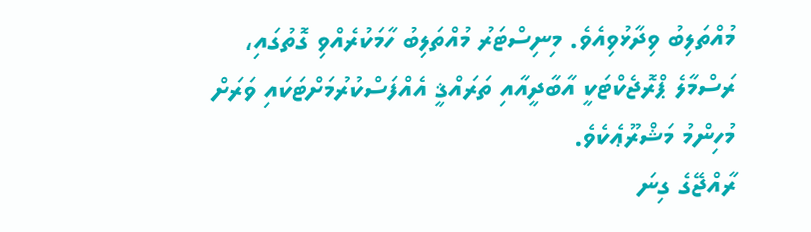މުއްތަލިބު ވިދާޅުވިއެވެ. މިނިސްޓަރު މުއްތަލިބު ހާމަކުރެއްވި ގޮތުގައި، ރަސްމާލެ ޕްރޮޖެކްޓަކީ އާބާދީއާއި ތަރައްޤީ އެއްފަސްކުރުމަށްޓަކައި ވަރަށް މުހިންމު މަޝްރޫޢެކެވެ.
ރާއްޖޭގެ ގިނަ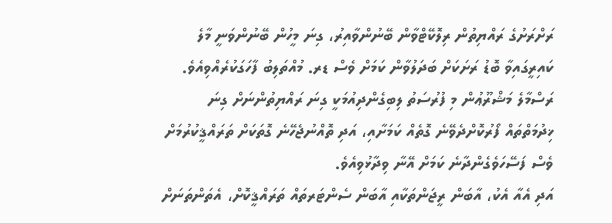ރަށްރަށުގެ ރައްޔިތުން ރިލޮކޭޓްވާން ބޭނުންވާއިރު، ގިނަ މީހުން ބޭނުންވަނީ މާލެ ކައިރީގައިވާ ބޮޑު ރަށަކަށް ބަދަލުވާން ކަމަށް ވެސް ޑރ. މުއްތަލިބު ފާހަގަކުރެއްވިއެވެ. ރަސްމާލެ މަޝްރޫޢުން މި ފުރުސަތު ލިބިގެންދިއުމަކީ ގިނަ ރައްޔިތުންނަށް ގިނަ ޚިދުމަތްތައް ފޯރުކޮށްދެވޭނެ ގޮތެއް ކަމަށާއި، އަދި ތޮއްނުޖެހޭނެ ގޮތަކަށް ތަރައްޤީކުރުމަށް ވެސް ފަސޭހަވެގެންދާނެ ކަމަށް އޭނާ ވިދާޅުވިއެވެ.
އަދި އެއާ އެކު، އާބަން ރީޖަންތަކާއި އާބަން ސެންޓަރތައް ތަރައްޤީކޮށް، އެތަންތަނަށް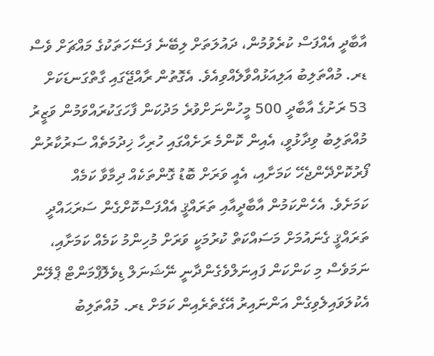އާބާދީ އެއްފަސް ކުރެވުމުން، ދައުލަތަށް ލިބޭނެ ފަސޭހަތަކުގެ މައްޗަށް ވެސް ޑރ. މުއްތަލިބު އަލިއަޅުއްވާލެއްވިއެވެ. އެގޮތުން ރާއްޖޭގައި ގާތްގަނޑަކަށް 53 ރަށުގެ އާބާދީ 500 މީހުންނަށްވުރެ މަދުކަން ފާހަގަކުރައްވަމުން ވަޒީރު މުއްތަލިބު ވިދާޅުވީ، އެއިން ކޮންމެ ރަށެއްގައި ހުރިހާ ޚިދުމަތެއް ސަރުކާރުން ފޯރުކޮށްދޭންޖެހޭ ކަމަށާއި، އެއީ ވަރަށް ބޮޑު ގޮންތަކެއް ދިމާވާ ކަމެއް ކަމަށެވެ. އެހެންކަމުން އާބާދީއާއި ތަރައްޤީ އެއްފަސްކޮށްގެން ސަރަޙައްދީ ތަރައްޤީ ގެނައުމަށް މަސައްކަތް ކުރުމަކީ ވަރަށް މުހިންމު ކަމެއް ކަމަށާއި، ނަމަވެސް މި ކަންކަން ފައިނަލްވެގެންދާނީ ނޭޝަނަލް ޑިވެލޮޕްމަންޓް ޕްލޭން އެކުލަވައިލެވިގެން އަންނައިރު އޭގެތެރެއިން ކަމަށް ޑރ. މުއްތަލިބު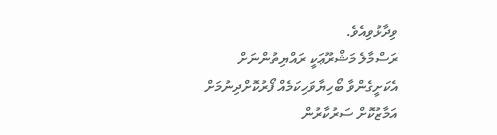ވިދާޅުވިއެވެ.
ރަސްމާލެ މަޝްރޫޢަކީ ރައްޔިތުންނަށް އެކަށީގެންވާ ބޯހިޔާވަހިކަމެއް ފޯރުކޮށްދިނުމަށް އަމާޒުކޮށް ސަރުކާރުން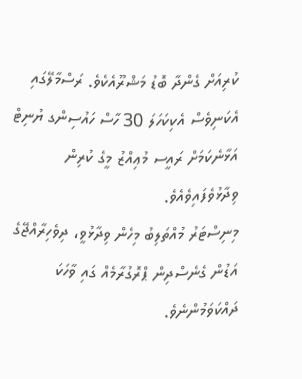ކުރިއަށް ގެންދާ ބޮޑު މަޝްރޫއެކެވެ. ރަސްމާލޭގައި އެކަނިވެސް އެކިކަހަލަ 30 ހާސް ހައުސިންގ ޔުނިޓް އަޅާނެކަމަށް ރައީސ މުޢިއްޒު މީގެ ކުރިން ވިދާޅުވެފައިވެއެވެ.
މިނިސްޓަރު މުއްތަލިބު މިހެން ވިދާޅުވީ، ދިވެހިރާއްޖޭގެ އަޑުން ގެނެސްދިން ޕްރޮގުރާމެއް ގައި ވާހަކަ ދައްކަވަމުންނެވެ.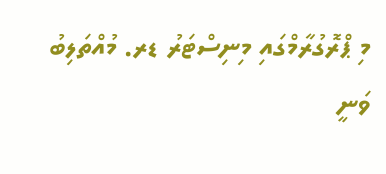މި ޕްރޮގުރާމްގައި މިނިސްޓަރު ޑރ. މުއްތަލިބު ވަނީ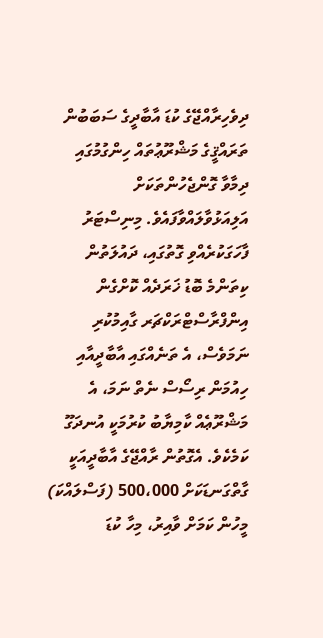ދިވެހިރާއްޖޭގެ ކުޑަ އާބާދީގެ ސަބަބުން ތަރައްޤީގެ މަޝްރޫޢުތައް ހިންގުމުގައި ދިމާވާ ގޮންޖެހުންތަކަށް އަލިއަޅުވާލައްވާފައެވެ. މިނިސްޓަރު ފާހަގަކުރެއްވި ގޮތުގައި، ދައުލަތުން ކިތަންމެ ބޮޑު ޚަރަދެއް ކޮށްގެން އިންފްރާސްޓްރަކްޗަރ ގާއިމުކުރި ނަމަވެސް، އެ ތަނެއްގައި އާބާދީއާއި ހިއުމަން ރިސޯސް ނެތް ނަމަ، އެ މަޝްރޫޢެއް ކާމިޔާބު ކުރުމަކީ އުނދަގޫ ކަމެކެވެ. އެގޮތުން ރާއްޖޭގެ އާބާދީއަކީ ގާތްގަނޑަކަށް 500،000 (ފަސްލައްކަ) މީހުން ކަމަށް ވާއިރު، މިހާ ކުޑަ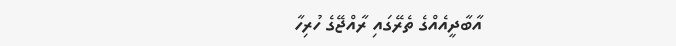އާބާދީއެއްގެ ތެރޭގައި ރާއްޖޭގެ ހުރިހާ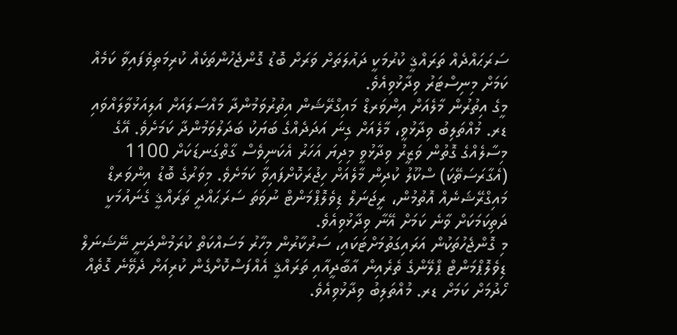ސަރަޙައްދެއް ތަރައްޤީ ކުރުމަކީ ދައުލަތަށް ވަރަށް ބޮޑު ގޮންޖެހުންތަކެއް ކުރިމަތިވެފައިވާ ކަމެއް ކަމަށް މިނިސްޓަރު ވިދާޅުވިއެވެ.
މީގެ އިތުރުން މާލެއަށް އިންވަރޑް މައިގްރޭޝަން އިތުރުވަމުންދާ މައްސަލައަށް އަލިއަޅުވާލައްވައި ޑރ. މުއްތަލިބު ވިދާޅުވީ، މާލެއަށް ގިނަ އަދަދެއްގެ ބަޔަކު ބަދަލުވަމުންދާ ކަމަށެވެ. އޭގެ މިސާލެއްގެ ގޮތުން ވަޒީރު ވިދާޅުވީ މިދިޔަ އަހަރު އެކަނިވެސް ގާތްގަނޑަކަށް 1100 (އެގާރަސަތޭކަ) ސްކޫލު ކުދިން މާލެއަށް ހިޖުރަކޮށްފައިވާ ކަމަށެވެ. މިވަރުގެ ބޮޑު އިންވަރޑް މައިގްރޭޝަނެއް އޮތުމުން، ރީޖަނަލް ޑިވެލޮޕްމަންޓް ނުވަތަ ސަރަޙައްދީ ތަރައްޤީ ގެނައުމަކީ ދަތިކަމަކަށް ވާނެ ކަމަށް އޭނާ ވިދާޅުވިއެވެ.
މި ގޮންޖެހުތަކުން އަރައިގަތުމަށްޓަކައި، ސަރުކާރުން މިހާރު މަސައްކަތް ކުރަމުންދަނީ ނޭޝަނަލް ޑިވެލޮޕްމަންޓް ޕްލޭންގެ ތެރެއިން އާބާދީއާއި ތަރައްޤީ އެއްފަސްކޮށްގެން ކުރިއަށް ދެވޭނެ ގޮތެއް ހޯދުމަށް ކަމަށް ޑރ. މުއްތަލިބު ވިދާޅުވިއެވެ.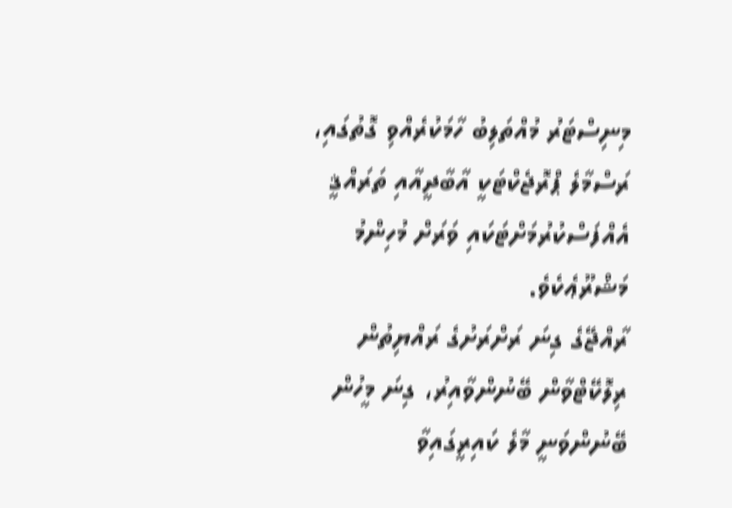މިނިސްޓަރު މުއްތަލިބު ހާމަކުރެއްވި ގޮތުގައި، ރަސްމާލެ ޕްރޮޖެކްޓަކީ އާބާދީއާއި ތަރައްޤީ އެއްފަސްކުރުމަށްޓަކައި ވަރަށް މުހިންމު މަޝްރޫޢެކެވެ.
ރާއްޖޭގެ ގިނަ ރަށްރަށުގެ ރައްޔިތުން ރިލޮކޭޓްވާން ބޭނުންވާއިރު، ގިނަ މީހުން ބޭނުންވަނީ މާލެ ކައިރީގައިވާ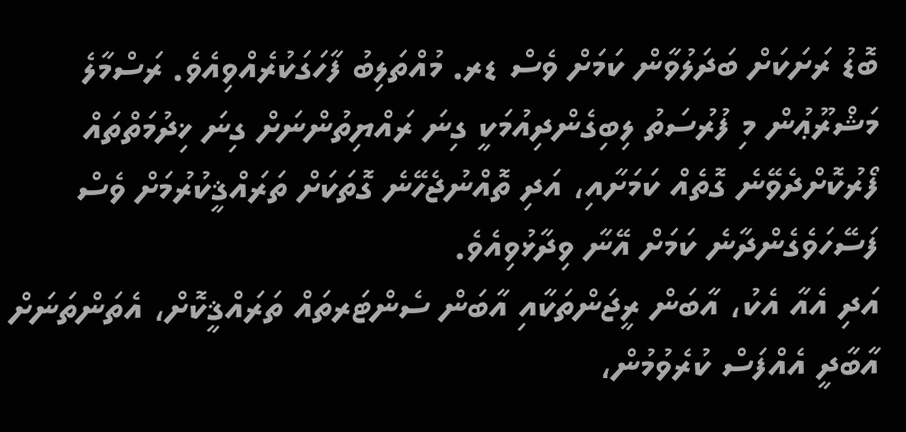ބޮޑު ރަށަކަށް ބަދަލުވާން ކަމަށް ވެސް ޑރ. މުއްތަލިބު ފާހަގަކުރެއްވިއެވެ. ރަސްމާލެ މަޝްރޫޢުން މި ފުރުސަތު ލިބިގެންދިއުމަކީ ގިނަ ރައްޔިތުންނަށް ގިނަ ޚިދުމަތްތައް ފޯރުކޮށްދެވޭނެ ގޮތެއް ކަމަށާއި، އަދި ތޮއްނުޖެހޭނެ ގޮތަކަށް ތަރައްޤީކުރުމަށް ވެސް ފަސޭހަވެގެންދާނެ ކަމަށް އޭނާ ވިދާޅުވިއެވެ.
އަދި އެއާ އެކު، އާބަން ރީޖަންތަކާއި އާބަން ސެންޓަރތައް ތަރައްޤީކޮށް، އެތަންތަނަށް އާބާދީ އެއްފަސް ކުރެވުމުން،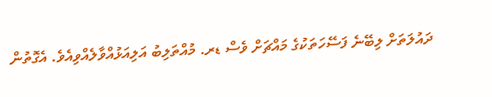ދައުލަތަށް ލިބޭނެ ފަސޭހަތަކުގެ މައްޗަށް ވެސް ޑރ. މުއްތަލިބު އަލިއަޅުއްވާލެއްވިއެވެ. އެގޮތުން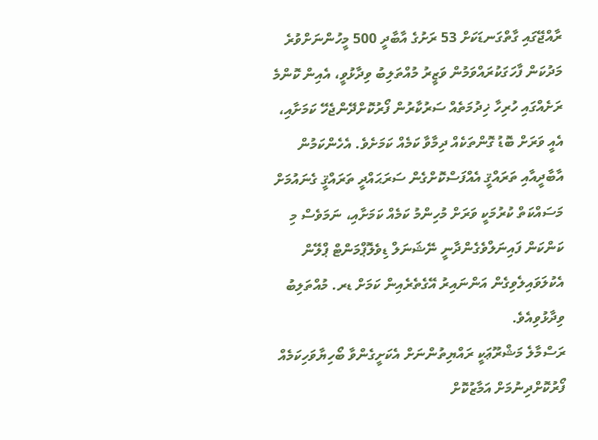ރާއްޖޭގައި ގާތްގަނޑަކަށް 53 ރަށުގެ އާބާދީ 500 މީހުންނަށްވުރެ މަދުކަން ފާހަގަކުރައްވަމުން ވަޒީރު މުއްތަލިބު ވިދާޅުވީ، އެއިން ކޮންމެ ރަށެއްގައި ހުރިހާ ޚިދުމަތެއް ސަރުކާރުން ފޯރުކޮށްދޭންޖެހޭ ކަމަށާއި، އެއީ ވަރަށް ބޮޑު ގޮންތަކެއް ދިމާވާ ކަމެއް ކަމަށެވެ. އެހެންކަމުން އާބާދީއާއި ތަރައްޤީ އެއްފަސްކޮށްގެން ސަރަޙައްދީ ތަރައްޤީ ގެނައުމަށް މަސައްކަތް ކުރުމަކީ ވަރަށް މުހިންމު ކަމެއް ކަމަށާއި، ނަމަވެސް މި ކަންކަން ފައިނަލްވެގެންދާނީ ނޭޝަނަލް ޑިވެލޮޕްމަންޓް ޕްލޭން އެކުލަވައިލެވިގެން އަންނައިރު އޭގެތެރެއިން ކަމަށް ޑރ. މުއްތަލިބު ވިދާޅުވިއެވެ.
ރަސްމާލެ މަޝްރޫޢަކީ ރައްޔިތުންނަށް އެކަށީގެންވާ ބޯހިޔާވަހިކަމެއް ފޯރުކޮށްދިނުމަށް އަމާޒުކޮށް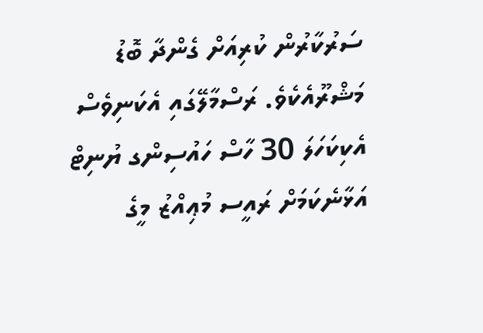ސަރުކާރުން ކުރިއަށް ގެންދާ ބޮޑު މަޝްރޫއެކެވެ. ރަސްމާލޭގައި އެކަނިވެސް އެކިކަހަލަ 30 ހާސް ހައުސިންގ ޔުނިޓް އަޅާނެކަމަށް ރައީސ މުޢިއްޒު މީގެ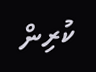ކުރިން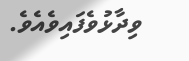ވިދާޅުވެފައިވެއެވެ.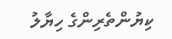ކިޔުންތެރިންގެ ހިޔާލު